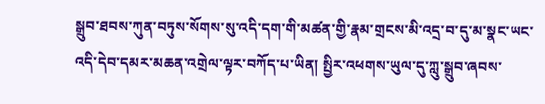སྒྲུབ་ཐབས་ཀུན་བཏུས་སོགས་སུ་འདི་དག་གི་མཚན་གྱི་རྣམ་གྲངས་མི་འདྲ་བ་དུ་མ་སྣང་ཡང་འདི་དེབ་དམར་མཆན་འགྲེལ་ལྟར་བཀོད་པ་ཡིན། སྤྱིར་འཕགས་ཡུལ་དུ་ཀླུ་སྒྲུབ་ཞབས་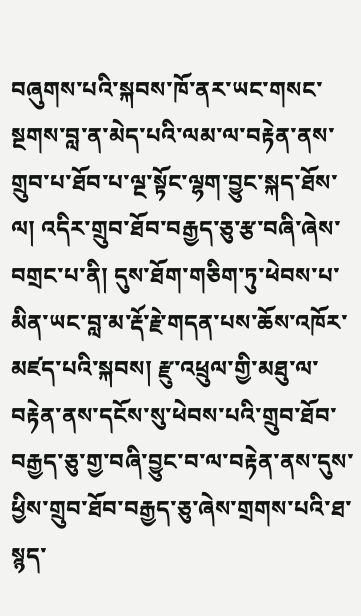བཞུགས་པའི་སྐབས་ཁོ་ནར་ཡང་གསང་སྔགས་བླ་ན་མེད་པའི་ལམ་ལ་བརྟེན་ནས་གྲུབ་པ་ཐོབ་པ་ལྔ་སྟོང་ལྷག་བྱུང་སྐད་ཐོས་ལ། འདིར་གྲུབ་ཐོབ་བརྒྱད་ཅུ་རྩ་བཞི་ཞེས་བགྲང་པ་ནི། དུས་ཐོག་གཅིག་ཏུ་ཕེབས་པ་མིན་ཡང་བླ་མ་རྡོ་རྗེ་གདན་པས་ཆོས་འཁོར་མཛད་པའི་སྐབས། རྫུ་འཕྲུལ་གྱི་མཐུ་ལ་བརྟེན་ནས་དངོས་སུ་ཕེབས་པའི་གྲུབ་ཐོབ་བརྒྱད་ཅུ་གྱ་བཞི་བྱུང་བ་ལ་བརྟེན་ནས་དུས་ཕྱིས་གྲུབ་ཐོབ་བརྒྱད་ཅུ་ཞེས་གྲགས་པའི་ཐ་སྙད་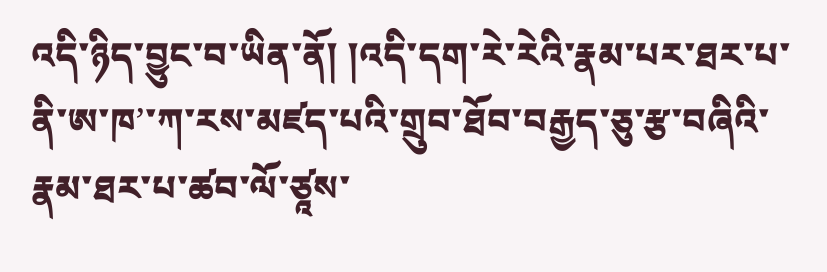འདི་ཉིད་བྱུང་བ་ཡིན་ནོ། །འདི་དག་རེ་རེའི་རྣམ་པར་ཐར་པ་ནི་ཨ་ཁ’་ཀ་རས་མཛད་པའི་གྲུབ་ཐོབ་བརྒྱད་ཅུ་རྩ་བཞིའི་རྣམ་ཐར་པ་ཚབ་ལོ་ཙཱས་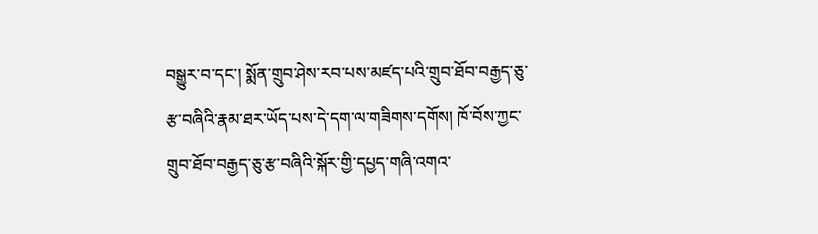བསྒྱུར་བ་དང་། སྨོན་གྲུབ་ཤེས་རབ་པས་མཛད་པའི་གྲུབ་ཐོབ་བརྒྱད་ཅུ་རྩ་བཞིའི་རྣམ་ཐར་ཡོད་པས་དེ་དག་ལ་གཟིགས་དགོས། ཁོ་བོས་ཀྱང་གྲུབ་ཐོབ་བརྒྱད་ཅུ་རྩ་བཞིའི་སྐོར་གྱི་དཔྱད་གཞི་འགའ་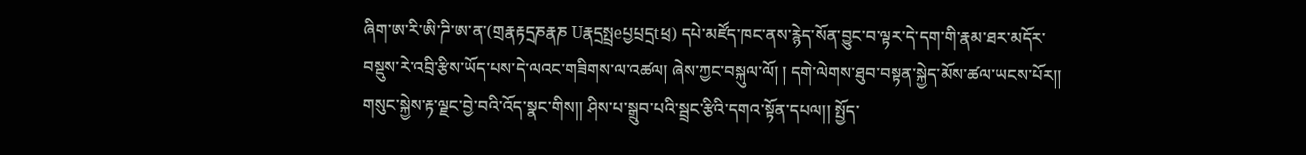ཞིག་ཨ་རི་ཨི་ཌི་ཨ་ན་(གྲརྣརྟདྲཎརྣཎ Uརྣདྲསྤྲeཔྱཔྲདྲtཕྲ) དཔེ་མཛོད་ཁང་ནས་རྙེད་སོན་བྱུང་བ་ལྟར་དེ་དག་གི་རྣམ་ཐར་མདོར་བསྡུས་རེ་འབྲི་རྩིས་ཡོད་པས་དེ་ལའང་གཟིགས་ལ་འཚལ། ཞེས་ཀྱང་བསྐུལ་ལོ། ། དགེ་ལེགས་ཐུབ་བསྟན་སྐྱེད་མོས་ཚལ་ཡངས་པོར།། གསུང་སྐྱེས་རྟ་ལྗང་བྱེ་བའི་འོད་སྣང་གིས།། ཤིས་པ་སྒྲུབ་པའི་སྦྲང་རྩིའི་དགའ་སྟོན་དཔལ།། སྤྱོད་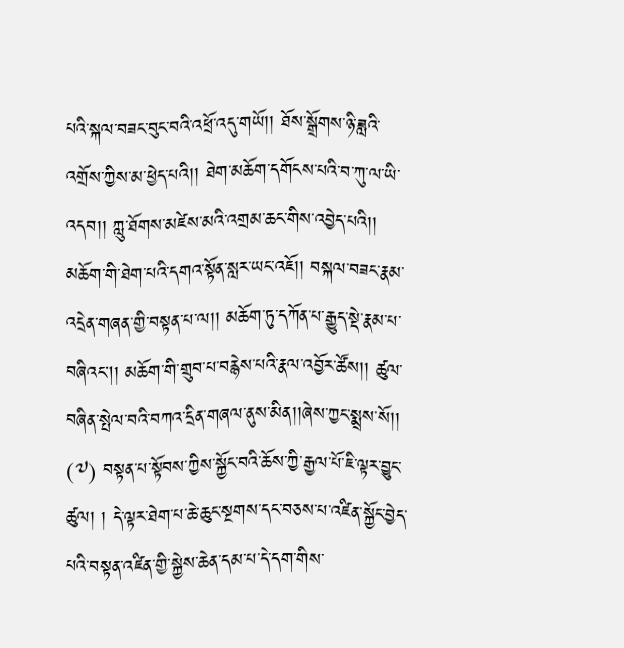པའི་སྐལ་བཟང་བུང་བའི་འཕྲོ་འདུ་གཡོ།། ཐོས་སྒྲོགས་ཉི་ཟླའི་འགྲོས་ཀྱིས་མ་ཕྱེད་པའི།། ཐེག་མཆོག་དགོངས་པའི་བ་ཀུ་ལ་ཡི་འདབ།། ཀླུ་ཐོགས་མཛེས་མའི་འགྲམ་ཆང་གིས་འབྱེད་པའི།། མཆོག་གི་ཐེག་པའི་དགའ་སྟོན་སླར་ཡང་འཇོ།། བསྐལ་བཟང་རྣམ་འདྲེན་གཞན་གྱི་བསྟན་པ་ལ།། མཆོག་ཏུ་དཀོན་པ་རྒྱུད་སྡེ་རྣམ་པ་བཞིའང།། མཆོག་གི་གྲུབ་པ་བརྙེས་པའི་རྣལ་འབྱོར་ཚོས།། ཚུལ་བཞིན་སྤེལ་བའི་བཀའ་དྲིན་གཞལ་ནུས་མིན།།ཞེས་ཀྱང་སྨྲས་སོ།།
(༧) བསྟན་པ་སྟོབས་ཀྱིས་སྐྱོང་བའི་ཆོས་ཀྱི་རྒྱལ་པོ་ཇི་ལྟར་བྱུང་ཚུལ། ། དེ་ལྟར་ཐེག་པ་ཆེ་ཆུང་སྔགས་དང་བཅས་པ་འཛིན་སྐྱོང་བྱེད་པའི་བསྟན་འཛིན་གྱི་སྐྱེས་ཆེན་དམ་པ་དེ་དག་གིས་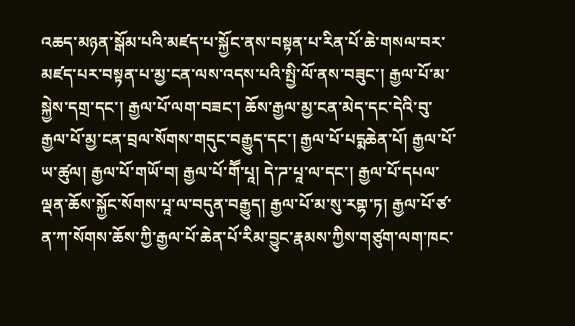འཆད་མཉན་སྒོམ་པའི་མཛད་པ་སྐྱོང་ནས་བསྟན་པ་རིན་པོ་ཆེ་གསལ་བར་མཛད་པར་བསྟན་པ་མྱ་ངན་ལས་འདས་པའི་སྤྱི་ལོ་ནས་བཟུང་། རྒྱལ་པོ་མ་སྐྱེས་དགྲ་དང་། རྒྱལ་པོ་ལག་བཟང་། ཆོས་རྒྱལ་མྱ་ངན་མེད་དང་དེའི་བུ་རྒྱལ་པོ་མྱ་ངན་བྲལ་སོགས་གདུང་བརྒྱུད་དང་། རྒྱལ་པོ་པདྨཆེན་པོ། རྒྱལ་པོ་ཡ་ཚུལ། རྒྱལ་པོ་གཡོ་བ། རྒྱལ་པོ་གཽ་པཱ། དེ་ཌ་པཱ་ལ་དང་། རྒྱལ་པོ་དཔལ་ལྡན་ཆོས་སྐྱོང་སོགས་པཱ་ལ་བདུན་བརྒྱུད། རྒྱལ་པོ་མ་སུ་རགྷ་ཏ། རྒྱལ་པོ་ཙ་ན་ཀ་སོགས་ཆོས་ཀྱི་རྒྱལ་པོ་ཆེན་པོ་རིམ་བྱུང་རྣམས་ཀྱིས་གཙུག་ལག་ཁང་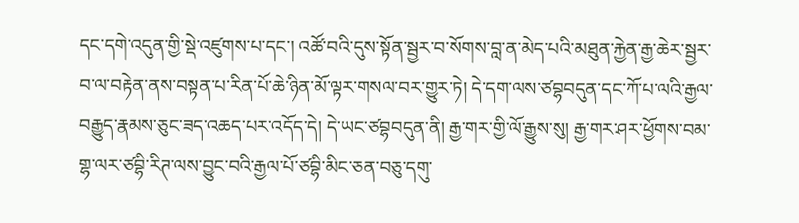དང་དགེ་འདུན་གྱི་སྡེ་འཛུགས་པ་དང་། འཚོ་བའི་དུས་སྟོན་སྦྱར་བ་སོགས་བླ་ན་མེད་པའི་མཐུན་རྐྱེན་རྒྱ་ཆེར་སྦྱར་བ་ལ་བརྟེན་ནས་བསྟན་པ་རིན་པོ་ཆེ་ཉིན་མོ་ལྟར་གསལ་བར་གྱུར་ཏེ། དེ་དག་ལས་ཙབྷབདུན་དང་ཀོ་པ་ལའི་རྒྱལ་བརྒྱུད་རྣམས་ཅུང་ཟད་འཆད་པར་འདོད་དེ། དེ་ཡང་ཙབྷབདུན་ནི། རྒྱ་གར་གྱི་ལོ་རྒྱུས་སུ། རྒྱ་གར་ཤར་ཕྱོགས་བམ་གྷ་ལར་ཙབྷི་རིཊ་ལས་བྱུང་བའི་རྒྱལ་པོ་ཙབྷི་མིང་ཅན་བཅུ་དགུ་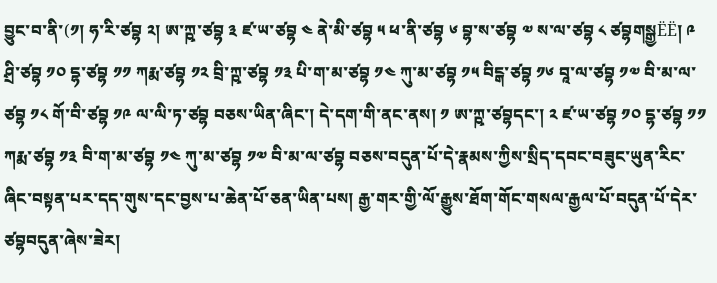བྱུང་བ་ནི་(༡། ཧ་རི་ཙབྷ ༢། ཨ་ཀྵ་ཙབྷ ༣ ཛ་ཡ་ཙབྷ ༤ ནེ་མི་ཙབྷ ༥ ཕ་ནི་ཙབྷ ༦ བྷ་ས་ཙབྷ ༧ ས་ལ་ཙབྷ ༨ ཙབྷགསྒྱËË། ༩ ཤྲི་ཙབྷ ༡༠ དྷ་ཙབྷ ༡༡ ཀརྨ་ཙབྷ ༡༢ བྲི་ཀྵ་ཙབྷ ༡༣ པི་ག་མ་ཙབྷ ༡༤ ཀུ་མ་ཙབྷ ༡༥ བིངྒ་ཙབྷ ༡༦ བཱ་ལ་ཙབྷ ༡༧ བི་མ་ལ་ཙབྷ ༡༨ གོ་བི་ཙབྷ ༡༩ ལ་ལི་ཏ་ཙབྷ བཅས་ཡིན་ཞིང་། དེ་དག་གི་ནང་ནས། ༡ ཨ་ཀྵ་ཙབྷདང་། ༢ ཛ་ཡ་ཙབྷ ༡༠ དྷ་ཙབྷ ༡༡ ཀརྨ་ཙབྷ ༡༣ བི་ག་མ་ཙབྷ ༡༤ ཀུ་མ་ཙབྷ ༡༧ བི་མ་ལ་ཙབྷ བཅས་བདུན་པོ་དེ་རྣམས་ཀྱིས་སྲིད་དབང་བཟུང་ཡུན་རིང་ཞིང་བསྟན་པར་དད་གུས་དང་བྱས་པ་ཆེན་པོ་ཅན་ཡིན་པས། རྒྱ་གར་གྱི་ལོ་རྒྱུས་ཐོག་གོང་གསལ་རྒྱལ་པོ་བདུན་པོ་དེར་ཙབྷབདུན་ཞེས་ཟེར།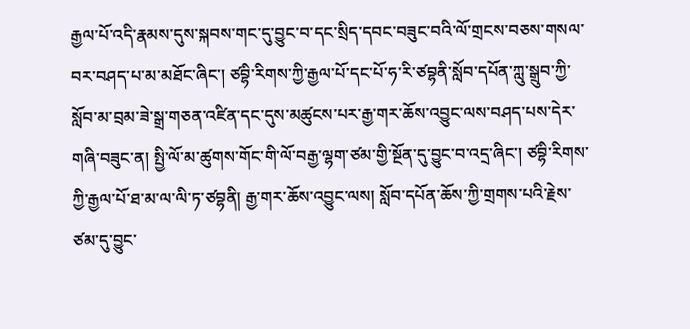རྒྱལ་པོ་འདི་རྣམས་དུས་སྐབས་གང་དུ་བྱུང་བ་དང་སྲིད་དབང་བཟུང་བའི་ལོ་གྲངས་བཅས་གསལ་བར་བཤད་པ་མ་མཐོང་ཞིང་། ཙབྷི་རིགས་ཀྱི་རྒྱལ་པོ་དང་པོ་ཧ་རི་ཙབྷནི་སློབ་དཔོན་ཀླུ་སྒྲུབ་ཀྱི་སློབ་མ་བྲམ་ཟེ་སྒྲ་གཅན་འཛིན་དང་དུས་མཚུངས་པར་རྒྱ་གར་ཆོས་འབྱུང་ལས་བཤད་པས་དེར་གཞི་བཟུང་ན། སྤྱི་ལོ་མ་ཚུགས་གོང་གི་ལོ་བརྒྱ་ལྷག་ཙམ་གྱི་སྔོན་དུ་བྱུང་བ་འདྲ་ཞིང་། ཙབྷི་རིགས་ཀྱི་རྒྱལ་པོ་ཐ་མ་ལ་ལི་ཏ་ཙབྷནི། རྒྱ་གར་ཆོས་འབྱུང་ལས། སློབ་དཔོན་ཆོས་ཀྱི་གྲགས་པའི་རྗེས་ཙམ་དུ་བྱུང་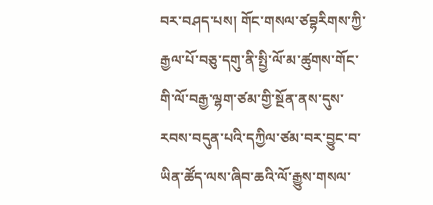བར་བཤད་པས། གོང་གསལ་ཙབྷརིགས་ཀྱི་རྒྱལ་པོ་བཅུ་དགུ་ནི་སྤྱི་ལོ་མ་ཚུགས་གོང་གི་ལོ་བརྒྱ་ལྷག་ཙམ་གྱི་སྔོན་ནས་དུས་རབས་བདུན་པའི་དཀྱིལ་ཙམ་བར་བྱུང་བ་ཡིན་ཚོད་ལས་ཞིབ་ཆའི་ལོ་རྒྱུས་གསལ་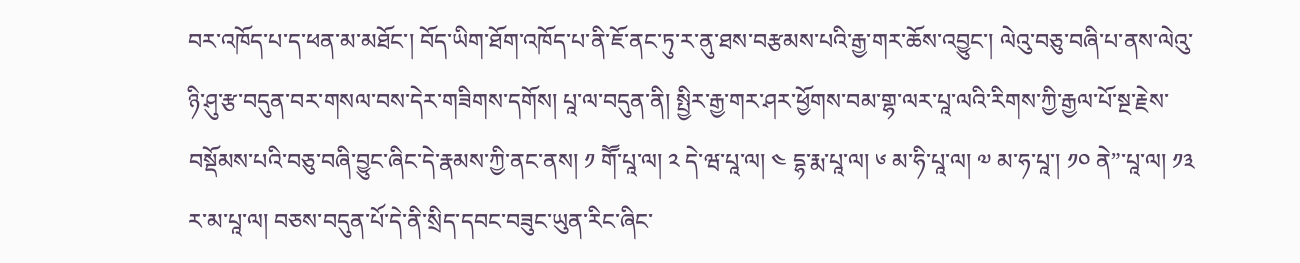བར་འཁོད་པ་ད་ཕན་མ་མཐོང་། བོད་ཡིག་ཐོག་འཁོད་པ་ནི་ཇོ་ནང་ཏུ་ར་ནུ་ཐས་བརྩམས་པའི་རྒྱ་གར་ཆོས་འབྱུང་། ལེའུ་བཅུ་བཞི་པ་ནས་ལེའུ་ཉི་ཤུ་རྩ་བདུན་བར་གསལ་བས་དེར་གཟིགས་དགོས། པཱ་ལ་བདུན་ནི། སྤྱིར་རྒྱ་གར་ཤར་ཕྱོགས་བམ་གྷ་ལར་པཱ་ལའི་རིགས་ཀྱི་རྒྱལ་པོ་སྔ་རྗེས་བསྡོམས་པའི་བཅུ་བཞི་བྱུང་ཞིང་དེ་རྣམས་ཀྱི་ནང་ནས། ༡ གཽ་པཱ་ལ། ༢ དེ་ཝ་པཱ་ལ། ༤ དྷ་རྨ་པཱ་ལ། ༦ མ་ཧི་པཱ་ལ། ༧ མ་ཧ་པཱ་། ༡༠ ནེ”་པཱ་ལ། ༡༣ ར་མ་པཱ་ལ། བཅས་བདུན་པོ་དེ་ནི་སྲིད་དབང་བཟུང་ཡུན་རིང་ཞིང་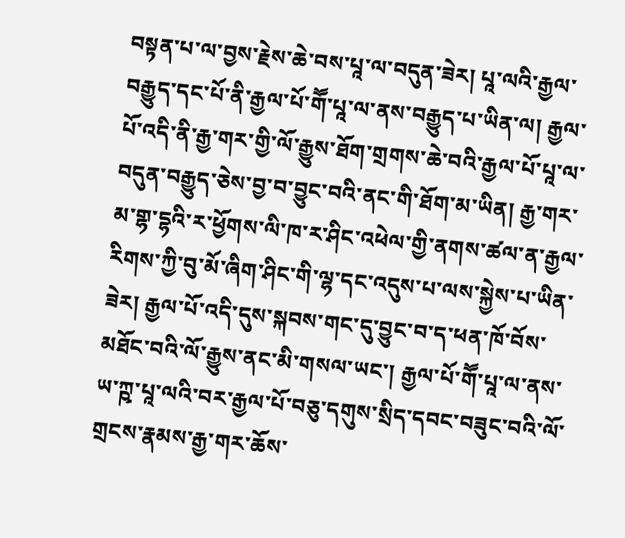བསྟན་པ་ལ་བྱས་རྗེས་ཆེ་བས་པཱ་ལ་བདུན་ཟེར། པཱ་ལའི་རྒྱལ་བརྒྱུད་དང་པོ་ནི་རྒྱལ་པོ་གཽ་པཱ་ལ་ནས་བརྒྱུད་པ་ཡིན་ལ། རྒྱལ་པོ་འདི་ནི་རྒྱ་གར་གྱི་ལོ་རྒྱུས་ཐོག་གྲགས་ཆེ་བའི་རྒྱལ་པོ་པཱ་ལ་བདུན་བརྒྱུད་ཅེས་བྱ་བ་བྱུང་བའི་ནང་གི་ཐོག་མ་ཡིན། རྒྱ་གར་མ་གྷ་དྷའི་ར་ཕྱོགས་ལི་ཁ་ར་ཤིང་འཕེལ་གྱི་ནགས་ཚལ་ན་རྒྱལ་རིགས་ཀྱི་བུ་མོ་ཞིག་ཤིང་གི་ལྷ་དང་འདུས་པ་ལས་སྐྱེས་པ་ཡིན་ཟེར། རྒྱལ་པོ་འདི་དུས་སྐབས་གང་དུ་བྱུང་བ་ད་ཕན་ཁོ་བོས་མཐོང་བའི་ལོ་རྒྱུས་ནང་མི་གསལ་ཡང་། རྒྱལ་པོ་གཽ་པཱ་ལ་ནས་ཡ་ཀྵ་པཱ་ལའི་བར་རྒྱལ་པོ་བཅུ་དགུས་སྲིད་དབང་བཟུང་བའི་ལོ་གྲངས་རྣམས་རྒྱ་གར་ཆོས་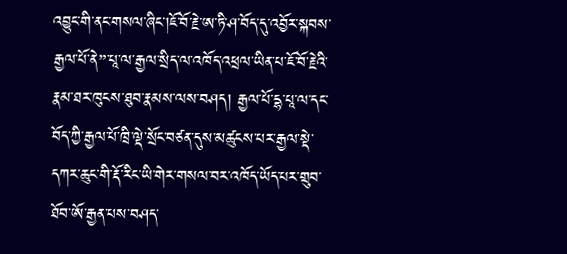འབྱུང་གི་ནང་གསལ་ཞིང་།ཇོ་བོ་རྗེ་ཨ་ཏི་ཤ་བོད་དུ་འབྱོར་སྐབས་རྒྱལ་པོ་ནེ”་པཱ་ལ་རྒྱལ་སྲིད་ལ་འཁོད་འཕྲལ་ཡིན་པ་ཇོ་བོ་རྗེའི་རྣམ་ཐར་ཁུངས་ཐུབ་རྣམས་ལས་བཤད། རྒྱལ་པོ་དྷ་པཱ་ལ་དང་བོད་ཀྱི་རྒྱལ་པོ་ཁྲི་ལྡེ་སྲོང་བཙན་དུས་མཚུངས་པར་རྒྱལ་སྡེ་དཀར་ཆུང་གི་རྡོ་རིང་ཡི་གེར་གསལ་བར་འཁོད་ཡོད་པར་གྲུབ་ཐོབ་ཨོ་རྒྱན་པས་བཤད་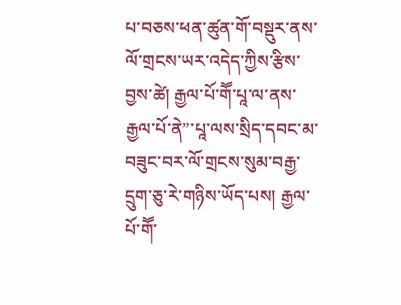པ་བཅས་ཕན་ཚུན་གོ་བསྡུར་ནས་ལོ་གྲངས་ཡར་འདེད་ཀྱིས་རྩིས་བྱས་ཚེ། རྒྱལ་པོ་གཽ་པཱ་ལ་ནས་རྒྱལ་པོ་ནེ”་པཱ་ལས་སྲིད་དབང་མ་བཟུང་བར་ལོ་གྲངས་སུམ་བརྒྱ་དྲུག་ཅུ་རེ་གཉིས་ཡོད་པས། རྒྱལ་པོ་གཽ་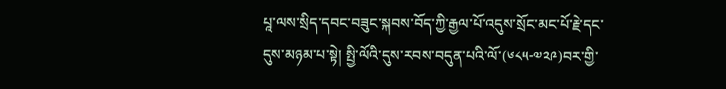པཱ་ལས་སྲིད་དབང་བཟུང་སྐབས་བོད་ཀྱི་རྒྱལ་པོ་འདུས་སྲོང་མང་པོ་རྗེ་དང་དུས་མཉམ་པ་སྟེ། སྤྱི་ལོའི་དུས་རབས་བདུན་པའི་ལོ་(༦༨༥-༧༢༩)བར་གྱི་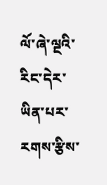ལོ་ཞེ་ལྔའི་རིང་དེར་ཡིན་པར་རགས་རྩིས་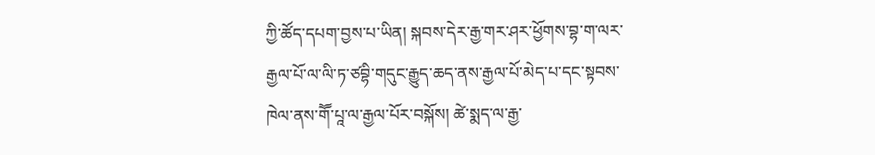ཀྱི་ཚོད་དཔག་བྱས་པ་ཡིན། སྐབས་དེར་རྒྱ་གར་ཤར་ཕྱོགས་བྷ་ག་ལར་རྒྱལ་པོ་ལ་ལི་ཏ་ཙབྷི་གདུང་རྒྱུད་ཆད་ནས་རྒྱལ་པོ་མེད་པ་དང་སྟབས་ཁེལ་ནས་གཽ་པཱ་ལ་རྒྱལ་པོར་བསྐོས། ཚེ་སྨད་ལ་རྒྱ་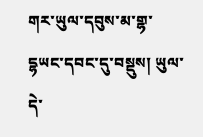གར་ཡུལ་དབུས་མ་གྷ་དྷཡང་དབང་དུ་བསྡུས། ཡུལ་དེ་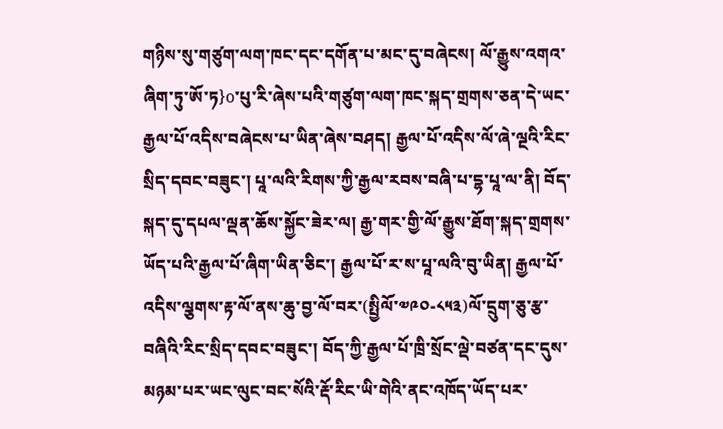གཉིས་སུ་གཙུག་ལག་ཁང་དང་དགོན་པ་མང་དུ་བཞེངས། ལོ་རྒྱུས་འགའ་ཞིག་ཏུ་ཨོ་ཏ}o་པུ་རི་ཞེས་པའི་གཙུག་ལག་ཁང་སྐད་གྲགས་ཅན་དེ་ཡང་རྒྱལ་པོ་འདིས་བཞེངས་པ་ཡིན་ཞེས་བཤད། རྒྱལ་པོ་འདིས་ལོ་ཞེ་ལྔའི་རིང་སྲིད་དབང་བཟུང་། པཱ་ལའི་རིགས་ཀྱི་རྒྱལ་རབས་བཞི་པ་དྷ་པཱ་ལ་ནི། བོད་སྐད་དུ་དཔལ་ལྡན་ཆོས་སྐྱོང་ཟེར་ལ། རྒྱ་གར་གྱི་ལོ་རྒྱུས་ཐོག་སྐད་གྲགས་ཡོད་པའི་རྒྱལ་པོ་ཞིག་ཡིན་ཅིང་། རྒྱལ་པོ་ར་ས་པཱ་ལའི་བུ་ཡིན། རྒྱལ་པོ་འདིས་ལྕགས་རྟ་ལོ་ནས་ཆུ་བྱ་ལོ་བར་(སྤྱིལོ་༧༩༠-༨༥༣)ལོ་དྲུག་ཅུ་རྩ་བཞིའི་རིང་སྲིད་དབང་བཟུང་། བོད་ཀྱི་རྒྱལ་པོ་ཁྲི་སྲོང་ལྡེ་བཙན་དང་དུས་མཉམ་པར་ཡང་ལུང་བང་སོའི་རྡོ་རིང་ཡི་གེའི་ནང་འཁོད་ཡོད་པར་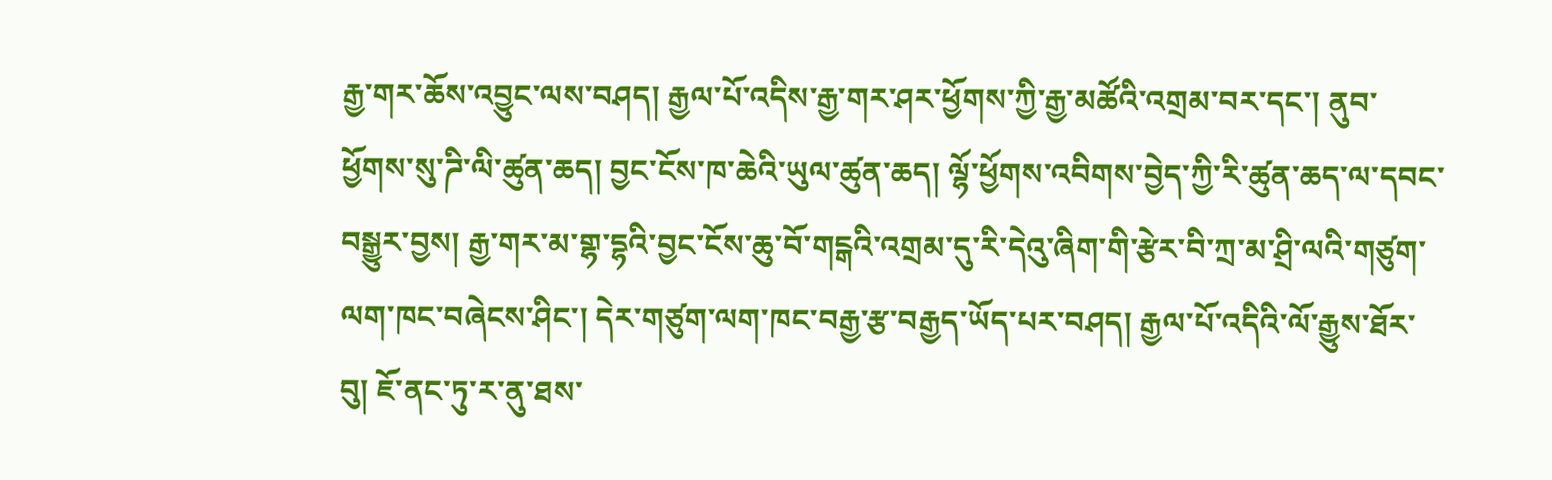རྒྱ་གར་ཆོས་འབྱུང་ལས་བཤད། རྒྱལ་པོ་འདིས་རྒྱ་གར་ཤར་ཕྱོགས་ཀྱི་རྒྱ་མཚོའི་འགྲམ་བར་དང་། ནུབ་ཕྱོགས་སུ་ཌི་ལི་ཚུན་ཆད། བྱང་ངོས་ཁ་ཆེའི་ཡུལ་ཚུན་ཆད། ལྷོ་ཕྱོགས་འབིགས་བྱེད་ཀྱི་རི་ཚུན་ཆད་ལ་དབང་བསྒྱུར་བྱས། རྒྱ་གར་མ་གྷ་དྷའི་བྱང་ངོས་ཆུ་བོ་གངྒའི་འགྲམ་དུ་རི་དེའུ་ཞིག་གི་རྩེར་བི་ཀྲ་མ་ཤྲི་ལའི་གཙུག་ལག་ཁང་བཞེངས་ཤིང་། དེར་གཙུག་ལག་ཁང་བརྒྱ་རྩ་བརྒྱད་ཡོད་པར་བཤད། རྒྱལ་པོ་འདིའི་ལོ་རྒྱུས་ཐོར་བུ། ཇོ་ནང་ཏུ་ར་ནུ་ཐས་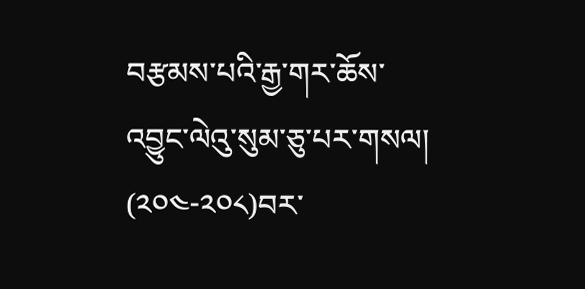བརྩམས་པའི་རྒྱ་གར་ཆོས་འབྱུང་ལེའུ་སུམ་ཅུ་པར་གསལ། (༢༠༤-༢༠༨)བར་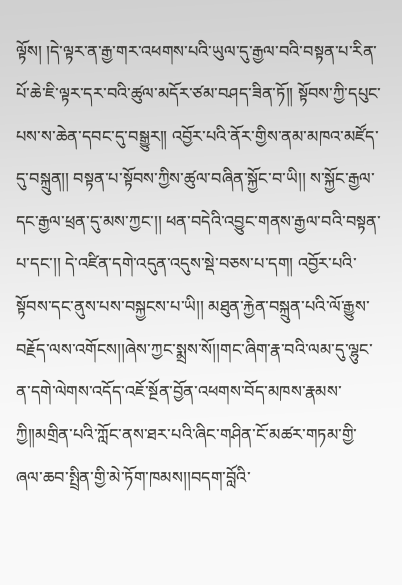ལྟོས། །དེ་ལྟར་ན་རྒྱ་གར་འཕགས་པའི་ཡུལ་དུ་རྒྱལ་བའི་བསྟན་པ་རིན་པོ་ཆེ་ཇི་ལྟར་དར་བའི་ཚུལ་མདོར་ཙམ་བཤད་ཟིན་ཏོ།། སྟོབས་ཀྱི་དཔུང་པས་ས་ཆེན་དབང་དུ་བསྒྱུར།། འབྱོར་པའི་ནོར་གྱིས་ནམ་མཁའ་མཛོད་དུ་བསྐྲུན།། བསྟན་པ་སྟོབས་ཀྱིས་ཚུལ་བཞིན་སྐྱོང་བ་ཡི།། ས་སྐྱོང་རྒྱལ་དང་རྒྱལ་ཕྲན་དུ་མས་ཀྱང་།། ཕན་བདེའི་འབྱུང་གནས་རྒྱལ་བའི་བསྟན་པ་དང་།། དེ་འཛིན་དགེ་འདུན་འདུས་སྡེ་བཅས་པ་དག། འབྱོར་པའི་སྟོབས་དང་ནུས་པས་བསྐྱངས་པ་ཡི།། མཐུན་རྐྱེན་བསྐྲུན་པའི་ལོ་རྒྱུས་བརྗོད་ལས་འགོངས།།ཞེས་ཀྱང་སྨྲས་སོ།།གང་ཞིག་རྣ་བའི་ལམ་དུ་ལྷུང་ན་དགེ་ལེགས་འདོད་འཇོ་སྔོན་བྱོན་འཕགས་བོད་མཁས་རྣམས་ཀྱི།།མགྲིན་པའི་ཀློང་ནས་ཐར་པའི་ཞིང་གཤིན་ངོ་མཚར་གཏམ་གྱི་ཞལ་ཆབ་སྤྲིན་གྱི་མེ་ཏོག་ཁམས།།བདག་བློའི་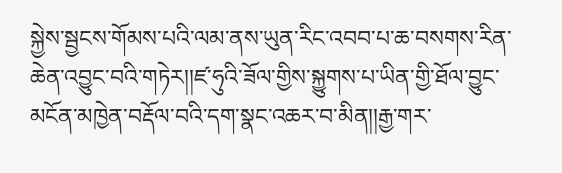སྐྱེས་སྦྱངས་གོམས་པའི་ལམ་ནས་ཡུན་རིང་འབབ་པ་ཆ་བསགས་རིན་ཆེན་འབྱུང་བའི་གཏེར།།ཛ་ཧུའི་ཟོལ་གྱིས་སྐྱུགས་པ་ཡིན་གྱི་ཐོལ་བྱུང་མངོན་མཁྱེན་བརྡོལ་བའི་དག་སྣང་འཆར་བ་མིན།།རྒྱ་གར་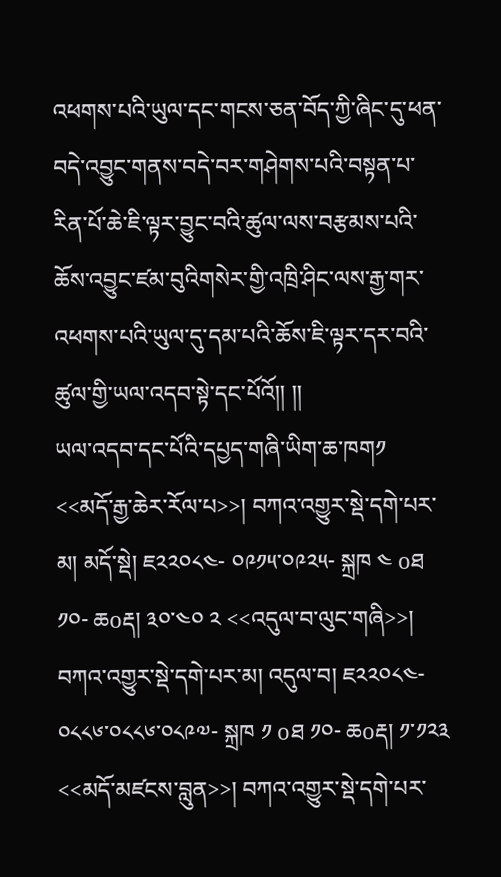འཕགས་པའི་ཡུལ་དང་གངས་ཅན་བོད་ཀྱི་ཞིང་དུ་ཕན་བདེ་འབྱུང་གནས་བདེ་བར་གཤེགས་པའི་བསྟན་པ་རིན་པོ་ཆེ་ཇི་ལྟར་བྱུང་བའི་ཚུལ་ལས་བརྩམས་པའི་ཆོས་འབྱུང་ཛམ་བུའིགསེར་གྱི་འཁྲི་ཤིང་ལས་རྒྱ་གར་འཕགས་པའི་ཡུལ་དུ་དམ་པའི་ཆོས་ཇི་ལྟར་དར་བའི་ཚུལ་གྱི་ཡལ་འདབ་སྟེ་དང་པོའོ།། །།
ཡལ་འདབ་དང་པོའི་དཔྱད་གཞི་ཡིག་ཆ་ཁག༡ <<མདོ་རྒྱ་ཆེར་རོལ་པ>>། བཀའ་འགྱུར་སྡེ་དགེ་པར་མ། མདོ་སྡེ། ཇ༢༢༠༨༤- ༠༩༡༥་༠༩༢༥- སྐྲཁ ༤ oཐ ༡༠- ཆoརྡ། ༣༠་༤༠ ༢ <<འདུལ་བ་ལུང་གཞི>>། བཀའ་འགྱུར་སྡེ་དགེ་པར་མ། འདུལ་བ། ཇ༢༢༠༨༤- ༠༨༨༦་༠༨༨༦་༠༨༩༧- སྐྲཁ ༡ oཐ ༡༠- ཆoརྡ། ༡་༡༢༣ <<མདོ་མཛངས་བླུན>>། བཀའ་འགྱུར་སྡེ་དགེ་པར་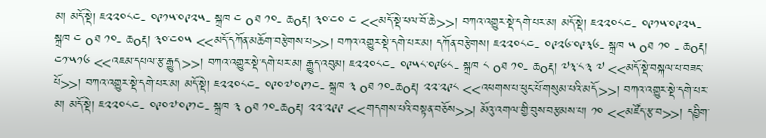མ། མདོ་སྡེ། ཇ༢༢༠༨༤- ༠༩༡༥་༠༩༢༥- སྐྲཁ ༤ oཐ ༡༠- ཆoརྡ། ༣༠་༤༠ ༤ <<མདོ་སྡེ་ཕལ་བོ་ཆེ>>། བཀའ་འགྱུར་སྡེ་དགེ་པར་མ། མདོ་སྡེ། ཇ༢༢༠༨༤- ༠༩༡༥་༠༩༢༥- སྐྲཁ ༤ oཐ ༡༠- ཆoརྡ། ༣༠་༤༠༥ <<མདོ་དཀོན་མཆོག་བརྩེགས་པ>>། བཀའ་འགྱུར་སྡེ་དགེ་པར་མ། དཀོན་བརྩེགས། ཇ༢༢༠༨༤- ༠༩༢༦་༠༩༣༦- སྐྲཁ ༥ oཐ ༡༠ - ཆoརྡ། ༤༡་༥༡༦ <<འཇམ་དཔལ་རྩ་རྒྱུད>>། བཀའ་འགྱུར་སྡེ་དགེ་པར་མ། རྒྱུད་འབུམ། ཇ༢༢༠༨༤- ༠༩༥༨་༠༩༦༨- སྐྲཁ ༨ oཐ ༡༠- ཆoརྡ། ༧༣་༨༣ ༧ <<མདོ་སྡེ་བསྐལ་པ་བཟང་པོ>>། བཀའ་འགྱུར་སྡེ་དགེ་པར་མ། མདོ་སྡེ། ཇ༢༢༠༨༤- ༠༩༠༧་༠༩༡༤- སྐྲཁ ༣ oཐ ༡༠-ཆoརྡ། ༢༢་༢༩༨ <<འཕགས་པ་ཕུང་པོ་གསུམ་པའི་མདོ>>། བཀའ་འགྱུར་སྡེ་དགེ་པར་མ། མདོ་སྡེ། ཇ༢༢༠༨༤- ༠༩༠༧་༠༩༡༤- སྐྲཁ ༣ oཐ ༡༠-ཆoརྡ། ༢༢་༢༩༩ <<གདགས་པའི་བསྟན་བཅོས>>། མོའུ་འགལ་གྱི་བུས་བརྩམས་པ། ༡༠ <<མཛོད་རྩ་བ>>། དབྱིག་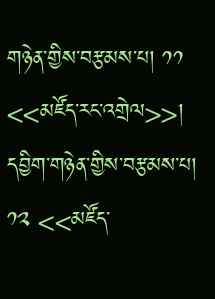གཉེན་གྱིས་བརྩམས་པ། ༡༡ <<མཛོད་རང་འགྲེལ>>། དབྱིག་གཉེན་གྱིས་བརྩམས་པ། ༡༢ <<མཛོད་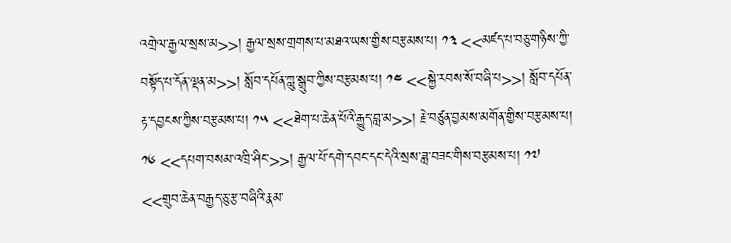འགྲེལ་རྒྱལ་སྲས་མ>>། རྒྱལ་སྲས་གྲགས་པ་མཐའ་ཡས་གྱིས་བརྩམས་པ། ༡༣ <<མཛད་པ་བཅུ་གཉིས་ཀྱི་བསྟོད་པ་དོན་ལྡན་མ>>། སློབ་དཔོན་ཀླུ་སྒྲུབ་ཀྱིས་བརྩམས་པ། ༡༤ <<སྐྱེ་རབས་སོ་བཞི་པ>>། སློབ་དཔོན་རྟ་དབྱངས་ཀྱིས་བརྩམས་པ། ༡༥ <<ཐེག་པ་ཆེན་པོའི་རྒྱུད་བླ་མ>>། རྗེ་བཙུན་བྱམས་མགོན་གྱིས་བརྩམས་པ། ༡༦ <<དཔག་བསམ་འཁྲི་ཤིང་>>། རྒྱལ་པོ་དགེ་དབང་དང་དེའི་སྲས་ཟླ་བཟང་གིས་བརྩམས་པ། ༡༧ <<གྲུབ་ཆེན་བརྒྱད་ཅུ་རྩ་བཞིའི་རྣམ་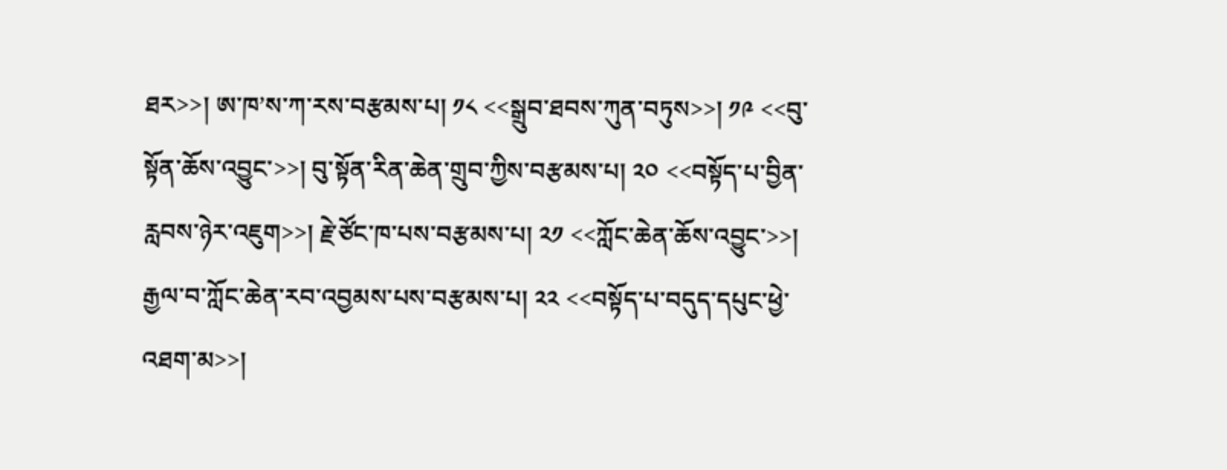ཐར>>། ཨ་ཁ’ས་ཀ་རས་བརྩམས་པ། ༡༨ <<སྒྲུབ་ཐབས་ཀུན་བཏུས>>། ༡༩ <<བུ་སྟོན་ཆོས་འབྱུང་>>། བུ་སྟོན་རིན་ཆེན་གྲུབ་ཀྱིས་བརྩམས་པ། ༢༠ <<བསྟོད་པ་བྱིན་རླབས་ཉེར་འཇུག>>། རྗེ་ཙོང་ཁ་པས་བརྩམས་པ། ༢༡ <<ཀློང་ཆེན་ཆོས་འབྱུང་>>། རྒྱལ་བ་ཀློང་ཆེན་རབ་འབྱམས་པས་བརྩམས་པ། ༢༢ <<བསྟོད་པ་བདུད་དཔུང་ཕྱེ་འཐག་མ>>།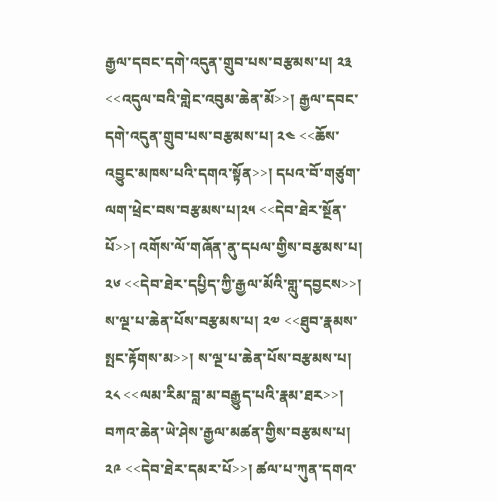རྒྱལ་དབང་དགེ་འདུན་གྲུབ་པས་བརྩམས་པ། ༢༣ <<འདུལ་བའི་གླེང་འབུམ་ཆེན་མོ>>། རྒྱལ་དབང་དགེ་འདུན་གྲུབ་པས་བརྩམས་པ། ༢༤ <<ཆོས་འབྱུང་མཁས་པའི་དགའ་སྟོན>>། དཔའ་བོ་གཙུག་ལག་ཕྲེང་བས་བརྩམས་པ།༢༥ <<དེབ་ཐེར་སྔོན་པོ>>། འགོས་ལོ་གཞོན་ནུ་དཔལ་གྱིས་བརྩམས་པ། ༢༦ <<དེབ་ཐེར་དཔྱིད་ཀྱི་རྒྱལ་མོའི་གླུ་དབྱངས>>། ས་ལྔ་པ་ཆེན་པོས་བརྩམས་པ། ༢༧ <<ཐུབ་རྣམས་སྤང་རྟོགས་མ>>། ས་ལྔ་པ་ཆེན་པོས་བརྩམས་པ། ༢༨ <<ལམ་རིམ་བླ་མ་བརྒྱུད་པའི་རྣམ་ཐར>>། བཀའ་ཆེན་ཡེ་ཤེས་རྒྱལ་མཚན་གྱིས་བརྩམས་པ། ༢༩ <<དེབ་ཐེར་དམར་པོ>>། ཚལ་པ་ཀུན་དགའ་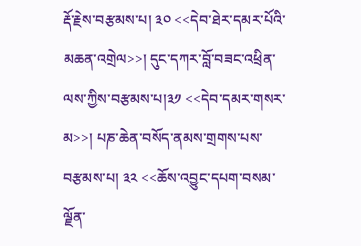རྡོ་རྗེས་བརྩམས་པ། ༣༠ <<དེབ་ཐེར་དམར་པོའི་མཆན་འགྲེལ>>། དུང་དཀར་བློ་བཟང་འཕྲིན་ལས་ཀྱིས་བརྩམས་པ།༣༡ <<དེབ་དམར་གསར་མ>>། པཎ་ཆེན་བསོད་ནམས་གྲགས་པས་བརྩམས་པ། ༣༢ <<ཆོས་འབྱུང་དཔག་བསམ་ལྗོན་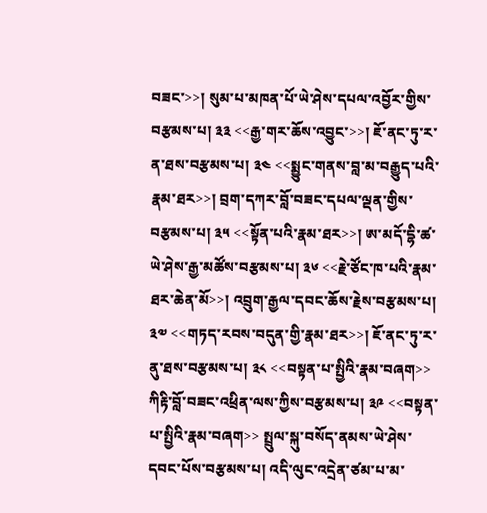བཟང་>>། སུམ་པ་མཁན་པོ་ཡེ་ཤེས་དཔལ་འབྱོར་གྱིས་བརྩམས་པ། ༣༣ <<རྒྱ་གར་ཆོས་འབྱུང་>>། ཇོ་ནང་ཏུ་ར་ན་ཐས་བརྩམས་པ། ༣༤ <<སྨྱུང་གནས་བླ་མ་བརྒྱུད་པའི་རྣམ་ཐར>>། བྲག་དཀར་བློ་བཟང་དཔལ་ལྡན་གྱིས་བརྩམས་པ། ༣༥ <<སྟོན་པའི་རྣམ་ཐར>>། ཨ་མདོ་དྷི་ཚ་ཡེ་ཤེས་རྒྱ་མཚོས་བརྩམས་པ། ༣༦ <<རྗེ་ཙོང་ཁ་པའི་རྣམ་ཐར་ཆེན་མོ>>། འབྲུག་རྒྱལ་དབང་ཆོས་རྗེས་བརྩམས་པ། ༣༧ <<གཏད་རབས་བདུན་གྱི་རྣམ་ཐར>>། ཇོ་ནང་ཏུ་ར་ནུ་ཐས་བརྩམས་པ། ༣༨ <<བསྟན་པ་སྤྱིའི་རྣམ་བཞག>> ཀིརྟི་བློ་བཟང་འཕྲིན་ལས་ཀྱིས་བརྩམས་པ། ༣༩ <<བསྟན་པ་སྤྱིའི་རྣམ་བཞག>> སྤྲུལ་སྐུ་བསོད་ནམས་ཡེ་ཤེས་དབང་པོས་བརྩམས་པ། འདི་ལུང་འདྲེན་ཙམ་པ་མ་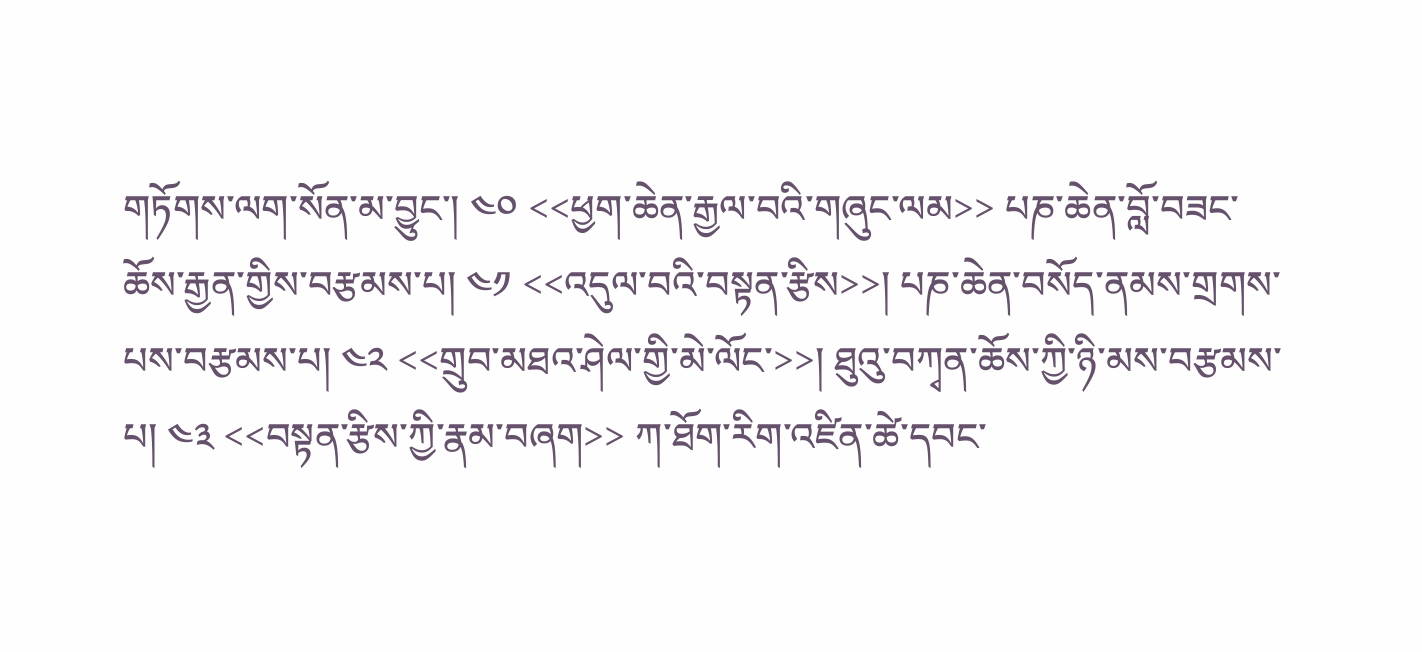གཏོགས་ལག་སོན་མ་བྱུང་། ༤༠ <<ཕྱག་ཆེན་རྒྱལ་བའི་གཞུང་ལམ>> པཎ་ཆེན་བློ་བཟང་ཆོས་རྒྱན་གྱིས་བརྩམས་པ། ༤༡ <<འདུལ་བའི་བསྟན་རྩིས>>། པཎ་ཆེན་བསོད་ནམས་གྲགས་པས་བརྩམས་པ། ༤༢ <<གྲུབ་མཐའ་ཤེལ་གྱི་མེ་ལོང་>>། ཐུའུ་བཀྭན་ཆོས་ཀྱི་ཉི་མས་བརྩམས་པ། ༤༣ <<བསྟན་རྩིས་ཀྱི་རྣམ་བཞག>> ཀ་ཐོག་རིག་འཛིན་ཚེ་དབང་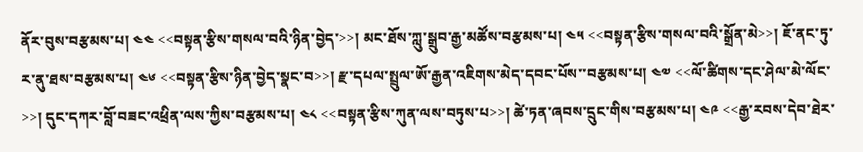ནོར་བུས་བརྩམས་པ། ༤༤ <<བསྟན་རྩིས་གསལ་བའི་ཉིན་བྱེད་>>། མང་ཐོས་ཀླུ་སྒྲུབ་རྒྱ་མཚོས་བརྩམས་པ། ༤༥ <<བསྟན་རྩིས་གསལ་བའི་སྒྲོན་མེ>>། ཇོ་ནང་ཏུ་ར་ནུ་ཐས་བརྩམས་པ། ༤༦ <<བསྟན་རྩིས་ཉིན་བྱེད་སྣང་བ>>། རྫ་དཔལ་སྤྲུལ་ཨོ་རྒྱན་འཇིགས་མེད་དབང་པོས་་བརྩམས་པ། ༤༧ <<ལོ་ཚིགས་དང་ཤེལ་མེ་ལོང་>>། དུང་དཀར་བློ་བཟང་འཕྲིན་ལས་ཀྱིས་བརྩམས་པ། ༤༨ <<བསྟན་རྩིས་ཀུན་ལས་བཏུས་པ>>། ཚེ་ཏན་ཞབས་དྲུང་གིས་བརྩམས་པ། ༤༩ <<རྒྱ་རབས་དེབ་ཐེར་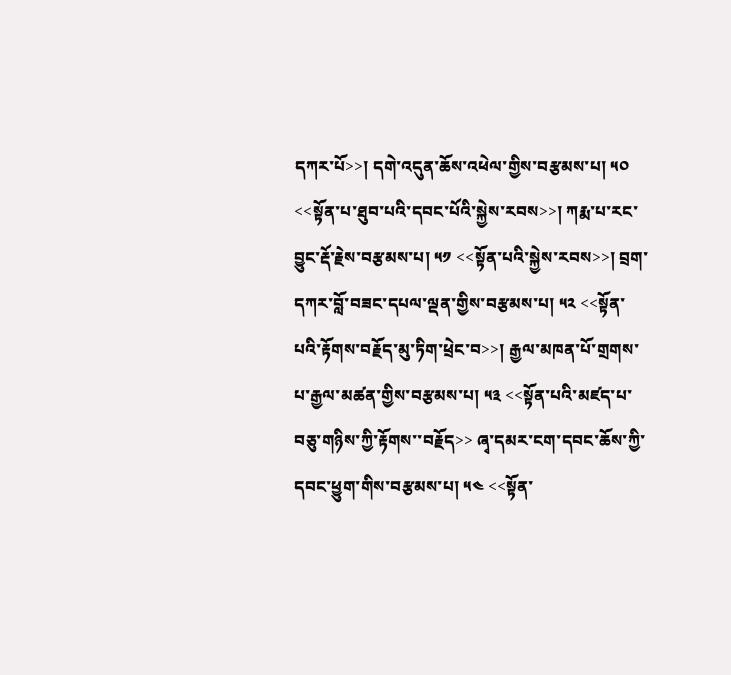དཀར་པོ>>། དགེ་འདུན་ཆོས་འཕེལ་གྱིས་བརྩམས་པ། ༥༠ <<སྟོན་པ་ཐུབ་པའི་དབང་པོའི་སྐྱེས་རབས>>། ཀརྨ་པ་རང་བྱུང་རྡོ་རྗེས་བརྩམས་པ། ༥༡ <<སྟོན་པའི་སྐྱེས་རབས>>། བྲག་དཀར་བློ་བཟང་དཔལ་ལྡན་གྱིས་བརྩམས་པ། ༥༢ <<སྟོན་པའི་རྟོགས་བརྗོད་མུ་ཏིག་ཕྲེང་བ>>། རྒྱལ་མཁན་པོ་གྲགས་པ་རྒྱལ་མཚན་གྱིས་བརྩམས་པ། ༥༣ <<སྟོན་པའི་མཛད་པ་བཅུ་གཉིས་ཀྱི་རྟོགས་་བརྗོད>> ཞྭ་དམར་ངག་དབང་ཆོས་ཀྱི་དབང་ཕྱུག་གིས་བརྩམས་པ། ༥༤ <<སྟོན་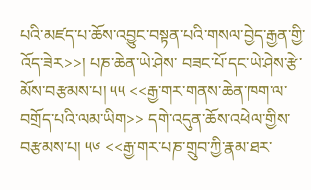པའི་མཛད་པ་ཆོས་འབྱུང་བསྟན་པའི་གསལ་བྱེད་རྒྱན་གྱི་འོད་ཟེར>>། པཎ་ཆེན་ཡེ་ཤེས་ བཟང་པོ་དང་ཡེ་ཤེས་རྩེ་མོས་བརྩམས་པ། ༥༥ <<རྒྱ་གར་གནས་ཆེན་ཁག་ལ་བགྲོད་པའི་ལམ་ཡིག>> དགེ་འདུན་ཆོས་འཕེལ་གྱིས་བརྩམས་པ། ༥༦ <<རྒྱ་གར་པཎ་གྲུབ་ཀྱི་རྣམ་ཐར་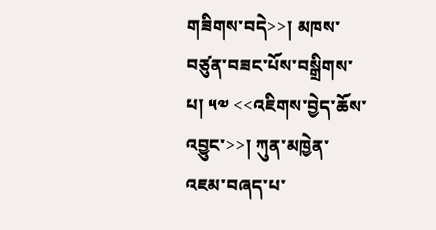གཟིགས་བདེ>>། མཁས་བཙུན་བཟང་པོས་བསྒྲིགས་པ། ༥༧ <<འཇིགས་བྱེད་ཆོས་འབྱུང་>>། ཀུན་མཁྱེན་འཇམ་བཞད་པ་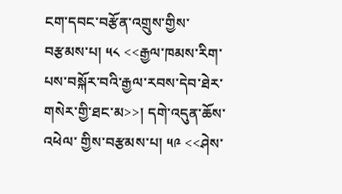ངག་དབང་བརྩོན་འགྲུས་གྱིས་བརྩམས་པ། ༥༨ <<རྒྱལ་ཁམས་རིག་པས་བསྐོར་བའི་རྒྱལ་རབས་དེབ་ཐེར་གསེར་གྱི་ཐང་མ>>། དགེ་འདུན་ཆོས་འཕེལ་ གྱིས་བརྩམས་པ། ༥༩ <<ཤེས་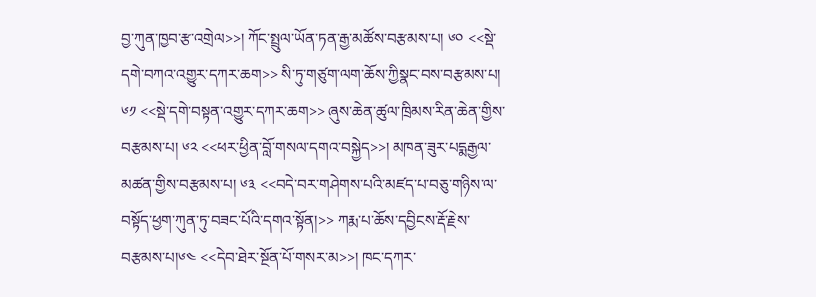བྱ་ཀུན་ཁྱབ་རྩ་འགྲེལ>>། ཀོང་སྤྲུལ་ཡོན་ཏན་རྒྱ་མཚོས་བརྩམས་པ། ༦༠ <<སྡེ་དགེ་བཀའ་འགྱུར་དཀར་ཆག>> སི་ཏུ་གཙུག་ལག་ཆོས་ཀྱིསྣང་བས་བརྩམས་པ། ༦༡ <<སྡེ་དགེ་བསྟན་འགྱུར་དཀར་ཆག>> ཞུས་ཆེན་ཚུལ་ཁྲིམས་རིན་ཆེན་གྱིས་བརྩམས་པ། ༦༢ <<ཕར་ཕྱིན་བློ་གསལ་དགའ་བསྐྱེད>>། མཁན་ཟུར་པདྨརྒྱལ་མཚན་གྱིས་བརྩམས་པ། ༦༣ <<བདེ་བར་གཤེགས་པའི་མཛད་པ་བཅུ་གཉིས་ལ་བསྟོད་ཕྱག་ཀུན་ཏུ་བཟང་པོའི་དགའ་སྟོན།>> ཀརྨ་པ་ཆོས་དབྱིངས་རྡོ་རྗེས་བརྩམས་པ།༦༤ <<དེབ་ཐེར་སྔོན་པོ་གསར་མ>>། ཁང་དཀར་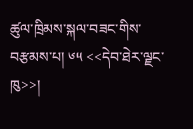ཚུལ་ཁྲིམས་སྐལ་བཟང་གིས་བརྩམས་པ། ༦༥ <<དེབ་ཐེར་ལྗང་ཁུ>>།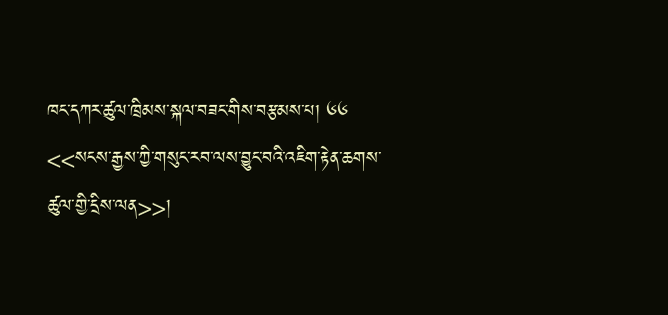ཁང་དཀར་ཚུལ་ཁྲིམས་སྐལ་བཟང་གིས་བརྩམས་པ། ༦༦ <<སངས་རྒྱས་ཀྱི་གསུང་རབ་ལས་བྱུང་བའི་འཇིག་རྟེན་ཆགས་ཚུལ་གྱི་དྲིས་ལན>>།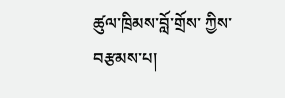ཚུལ་ཁྲིམས་བློ་གྲོས་ ཀྱིས་བརྩམས་པ།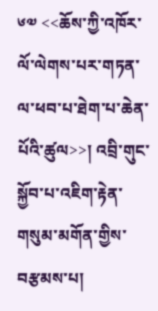༦༧ <<ཆོས་ཀྱི་འཁོར་ལོ་ལེགས་པར་གཏན་ལ་ཕབ་པ་ཐེག་པ་ཆེན་པོའི་ཚུལ>>། འབྲི་གུང་སྐྱོབ་པ་འཇིག་རྟེན་ གསུམ་མགོན་གྱིས་བརྩམས་པ།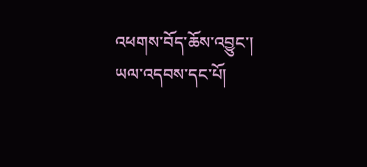འཕགས་བོད་ཆོས་འབྱུང་། ཡལ་འདབས་དང་པོ།